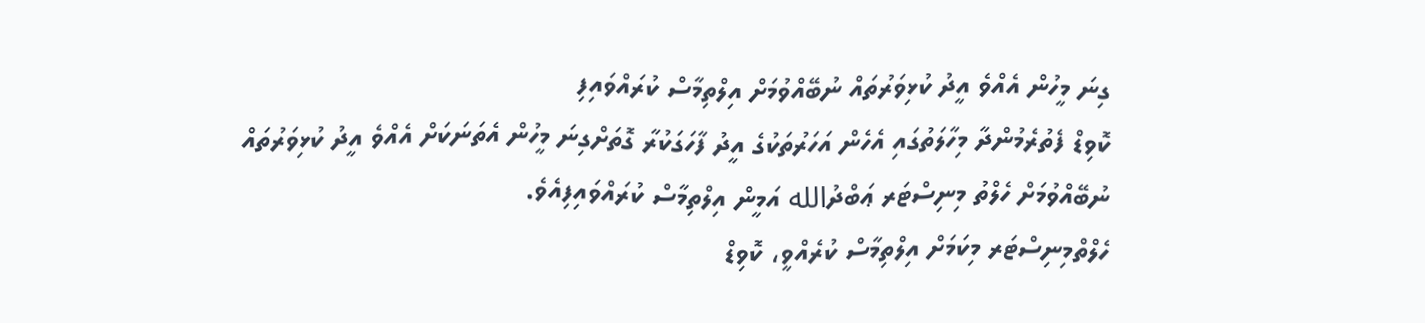ގިނަ މީހުން އެއްވެ އީދު ކުޅިވަރުތައް ނުބޭއްވުމަށް އިލްތިމާސް ކުރައްވައިފި
ކޮވިޑް ފެތުރެމުންދާ މިހާލަތުގައި އެހެން އަހަރުތަކުގެ އީދު ފާހަގަކުރާ ގޮތަށްގިނަ މީހުން އެތަނަކަށް އެއްވެ އީދު ކުޅިވަރުތައް ނުބޭއްވުމަށް ހެލްތު މިނިސްޓަރ ޢަބްދުالله އަމީން އިލްތިމާސް ކުރައްވައިފިއެވެ.
ހެލްތްމިނިސްޓަރ މިކަމަށް އިލްތިމާސް ކުރެއްވީ، ކޮވިޑް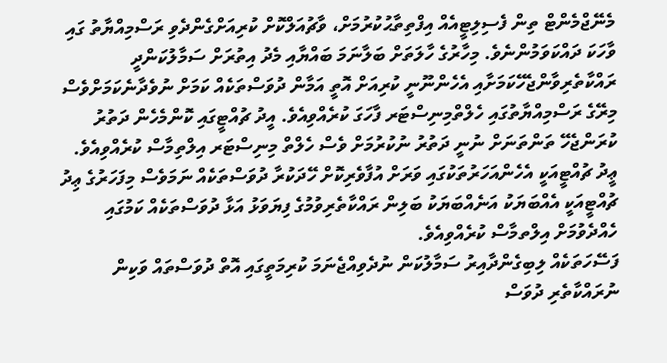މެނޭޖްމެންޓް ތިން ފެސިލިޓީއެއް އިފްތިތާޙުކުރުމަށް، ވާޗުއަލްކޮށް ކުރިއަށްގެންދެވި ރަސްމިއްޔާތު ގައި ވާހަކަ ދައްކަވަމުންނެވެ. މިހާރުގެ ހާލަތަށް ބަލާނަމަ ބައްޔާއި މެދު އިތުރަށް ސަމާލުކަންދީ ރައްކާތެރިވާންޖެހޭކަމަށާއި އެހެންނޫނީ ކުރިއަށް އޮތީ އަމާން ދުވަސްތަކެއް ކަމަށް ނުވެދާނެކަމަށްވެސް މިރޭގެ ރަސްމިއްޔާތުގައި ހެލްތްމިނިސްޓަރ ފާހަގަ ކުރެއްވިއެވެ. އީދު ޗުއްޓީގައި ކޮންމެހެން ދަތުރު ކުރަންޖެހޭ ތަންތަނަށް ނުނީ ދަތުރު ނުކުރުމަށް ވެސް ހެލްތް މިނިސްޓަރ އިލްތިމާސް ކުރެއްވިއެވެ.
ޢީދު ޗުއްޓީއަކީ އެހެންއަހަރުތަކުގައި ވަރަށް އުފާވެރިކޮށް ހޭދަކުރާ ދުވަސްތަކެއް ނަމަވެސް މިފަހަރުގެ ޢިދު ޗުއްޓީއަކީ އެއްބަޔަކު އަނެއްބަޔަކު ބަލިން ރައްކާތެރިވުމުގެ ފިޔަވަޅު އަޅާ ދުވަސްތަކެއް ކަމުގައި ހެއްދެވުމަށް އިލްތމާސް ކުރެއްވިއެވެ.
ފަސޭހަތަކެއް ލިބިގެންދާއިރު ސަމާލުކަން ނުދެވިއްޖެނަމަ ކުރިމަތީގައި އޮތް ދުވަސްތައް ވަކިން ނުރައްކާތެރި ދުވަސް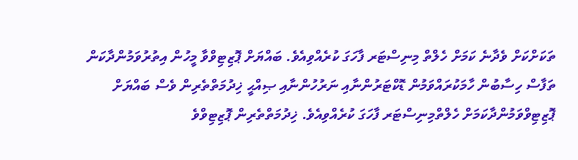ތަކަށްކަށް ވެދާނެ ކަމަށް ހެލްތް މިނިސްޓަރ ފާހަގަ ކުރެއްވިއެވެ. ބައްޔަށް ޕޮޒިޓިވްވާ މީހުން އިތުރުވަމުންދާކަން ތަފާސް ހިސާބުން ހާމަކުރައްވަމުން ޑޮކްޓަރުންނާއި ނަރުހުންނާއި ޞިއްޙީ ޚިދުމަތްތެރިން ވެސް ބައްޔަށް ޕޮޒިޓިވްވަމުންދާކަމަށް ހެލްތްމިނިސްޓަރ ފާހަގަ ކުރެއްވިއެވެ. ޚިދުމަތްތެރިން ޕޮޒިޓިވްވެ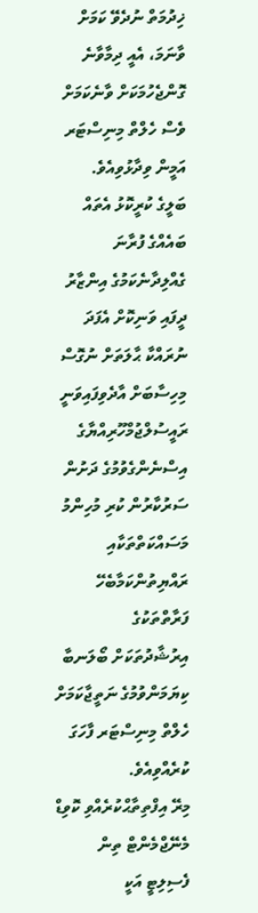ޚިދުމަތް ނުދެވޭ ކަމަށް ވާނަމަ، އެއީ ދިމާވާނެ ގޮންޖެހުމަކަށް ވާނެކަމަށް ވެސް ހެލްތް މިނިސްޓަރ އަމީން ވިދާޅުވިއެވެ.
ބަލީގެ ކުރީކޮޅު އެތައް ބައެއްގެ ފުރާނަ ގެއްލިދާނެކަމުގެ އިންޒާރު ދީފައި ވަނިކޮށް އެފަދަ ނުރައްކާ ޙާލަތަށް ނުގޮސް މިހިސާބަށް އާދެވިފައިވަނީ ރައީސުލްޖުމްހޫރިއްޔާގެ އިސްނެންގެވުމުގެ ދަށުން ސަރުކާރުން ކުރި މުހިންމު މަސައްކަތްތަކާއި ރައްޔިތުންކަމާބެހޭ ފަރާތްތަކުގެ އިރުޝާދުތަކަށް ބޯލަނބާ ކިޔަމަންވުމުގެ ނަތީޖާކަމަށް ހެލްތް މިނިސްޓަރ ފާހަގަ ކުރެއްވިއެވެ.
މިރޭ އިފްތިތާޙްކުރެއްވި ކޮވިޑް މެނޭޖްމެންޓް ތިން ފެސިލިޓީ އަކީ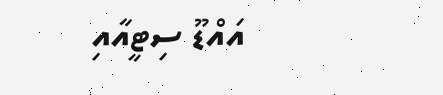އައްޑޫ ސިޓީއާއި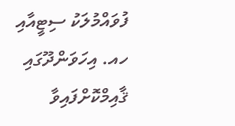ފުވައްމުލަކު ސިޓީއާއި ހއ. އިހަވަންދޫގައި ޤާއިމްކޮށްފައިވާ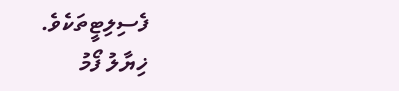ފެސިލިޓީތަކެވެ.
ޚިޔާލު ފޯމު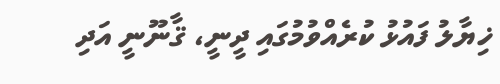ޚިޔާލު ފައުޅު ކުރެއްވުމުގައި ދީނީ، ޤާނޫނީ އަދި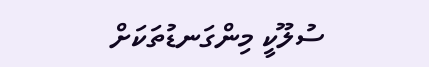ސުލޫކީ މިންގަނޑުތަކަށް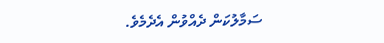ސަމާލުކަން ދެއްވުން އެދެމެވެ.